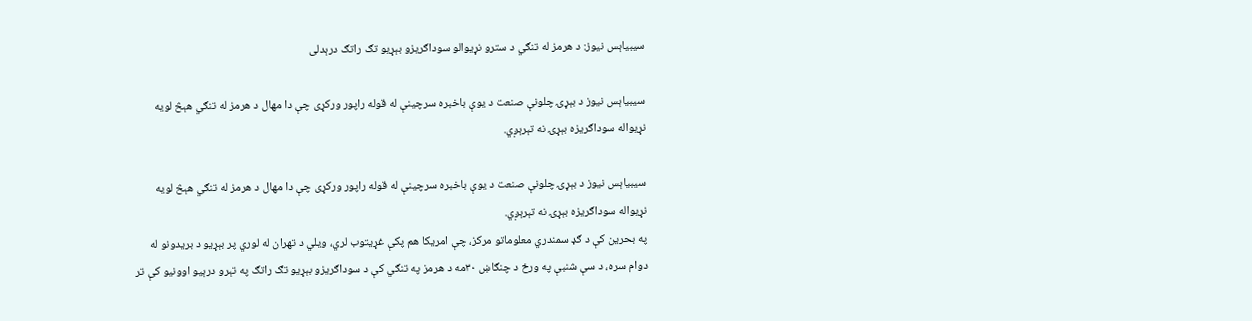سيبياېس نيوز: د هرمز له تنګي د سترو نړیوالو سوداګریزو بېړیو تګ راتګ درېدلی

سيبياېس نيوز د بېړۍ چلونې صنعت د يوې باخبره سرچينې له قوله راپور ورکړی چې دا مهال د هرمز له تنګي هېڅ لويه نړيواله سوداګريزه بېړۍ نه تېرېږي.

سيبياېس نيوز د بېړۍ چلونې صنعت د يوې باخبره سرچينې له قوله راپور ورکړی چې دا مهال د هرمز له تنګي هېڅ لويه نړيواله سوداګريزه بېړۍ نه تېرېږي.
په بحرين کې د ګډ سمندري معلوماتو مرکز، چې امريکا هم پکې غړیتوب لري، ويلي د تهران له لوري پر بېړيو د بريدونو له دوام سره، د سې شنبې په ورځ د چنګاښ ۳۰مه د هرمز په تنګي کې د سوداګريزو بېړيو تګ راتګ په تېرو درېيو اوونيو کې تر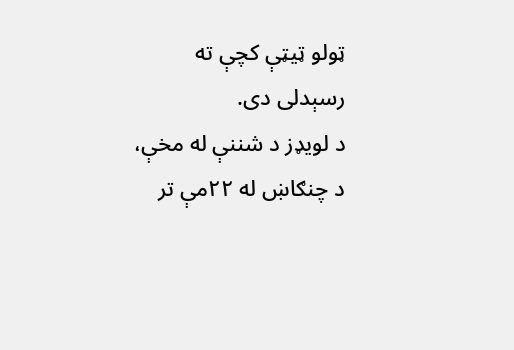ټولو ټيټې کچې ته رسېدلی دی.
د لويډز د شننې له مخې، د چنګاښ له ۲۲مې تر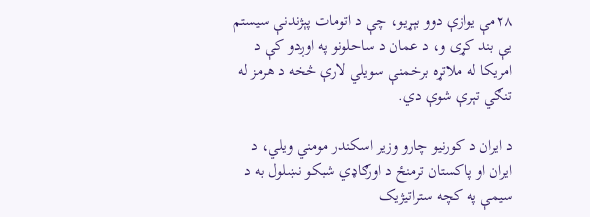۲۸مې يوازې دوو بېړيو، چې د اتومات پېژندنې سيستم يې بند کړی و، د عمان د ساحلونو په اوږدو کې د امريکا له ملاتړه برخمنې سويلي لارې څخه د هرمز له تنګي تېرې شوې دي.

د ایران د کورنیو چارو وزیر اسکندر مومني ویلي، د ایران او پاکستان ترمنځ د اورګاډي شبکو نښلول به د سیمې په کچه ستراتیژیک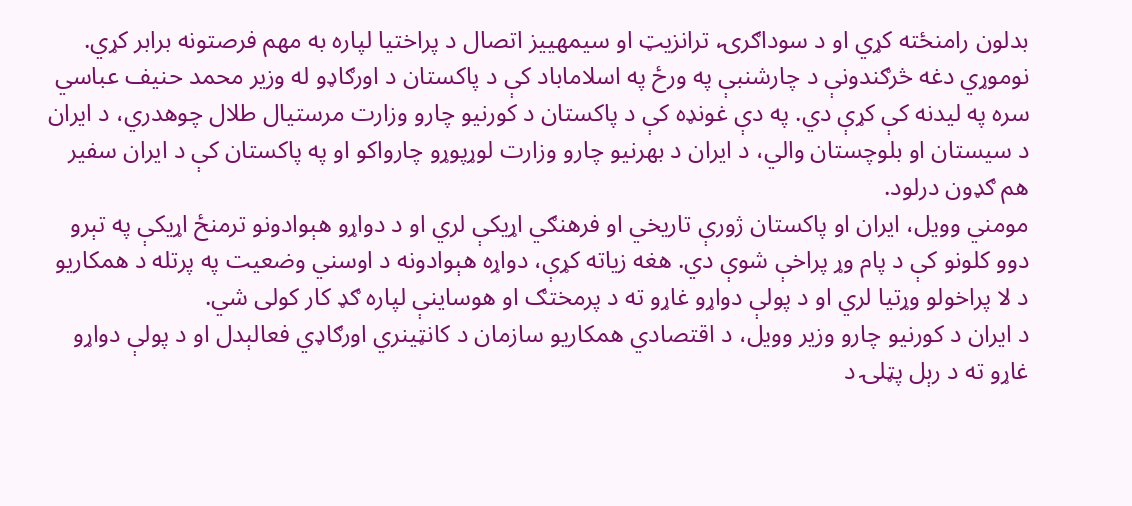بدلون رامنځته کړي او د سوداګرۍ، ترانزیټ او سیمهییز اتصال د پراختیا لپاره به مهم فرصتونه برابر کړي.
نوموړي دغه څرګندونې د چارشنبې په ورځ په اسلاماباد کې د پاکستان د اورګاډو له وزیر محمد حنیف عباسي سره په لیدنه کې کړې دي. په دې غونډه کې د پاکستان د کورنیو چارو وزارت مرستیال طلال چوهدري، د ایران د سیستان او بلوچستان والي، د ایران د بهرنیو چارو وزارت لوړپوړو چارواکو او په پاکستان کې د ایران سفیر هم ګډون درلود.
مومني وویل، ایران او پاکستان ژورې تاریخي او فرهنګي اړیکې لري او د دواړو هېوادونو ترمنځ اړیکې په تېرو دوو کلونو کې د پام وړ پراخې شوې دي. هغه زیاته کړې، دواړه هېوادونه د اوسني وضعیت په پرتله د همکاریو د لا پراخولو وړتیا لري او د پولې دواړو غاړو ته د پرمختګ او هوساینې لپاره ګډ کار کولی شي.
د ایران د کورنیو چارو وزیر وویل، د اقتصادي همکاریو سازمان د کانټینري اورګاډي فعالېدل او د پولې دواړو غاړو ته د رېل پټلۍ د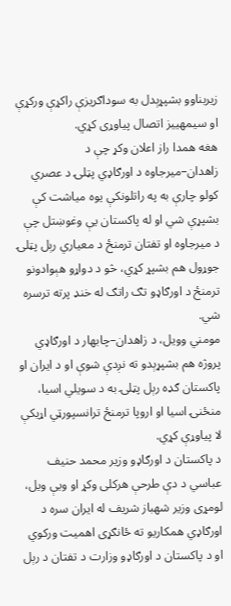زیربناوو بشپړېدل به سوداګریزې راکړې ورکړې او سیمهییز اتصال پیاوړی کړي.
هغه همدا راز اعلان وکړ چې د زاهدان–میرجاوه د اورګاډي پټلۍ د عصري کولو چارې به په راتلونکې یوه میاشت کې بشپړې شي او له پاکستان یې وغوښتل چې د میرجاوه او تفتان ترمنځ د معیاري رېل پټلۍ جوړول هم بشپړ کړي، څو د دواړو هېوادونو ترمنځ د اورګاډو تګ راتګ له خنډ پرته ترسره شي.
مومني وویل، د زاهدان–چابهار د اورګاډي پروژه هم بشپړېدو ته نږدې شوې او د ایران او پاکستان ګډه رېل پټلۍ به د سویلي اسیا، منځنۍ اسیا او اروپا ترمنځ ترانسپورټي اړیکې لا پیاوړې کړي.
د پاکستان د اورګاډو وزیر محمد حنیف عباسي د دې طرحې هرکلی وکړ او ویې ویل، لومړی وزیر شهباز شریف له ایران سره د اورګاډي همکاریو ته ځانګړی اهمیت ورکوي او د پاکستان د اورګاډو وزارت د تفتان د رېل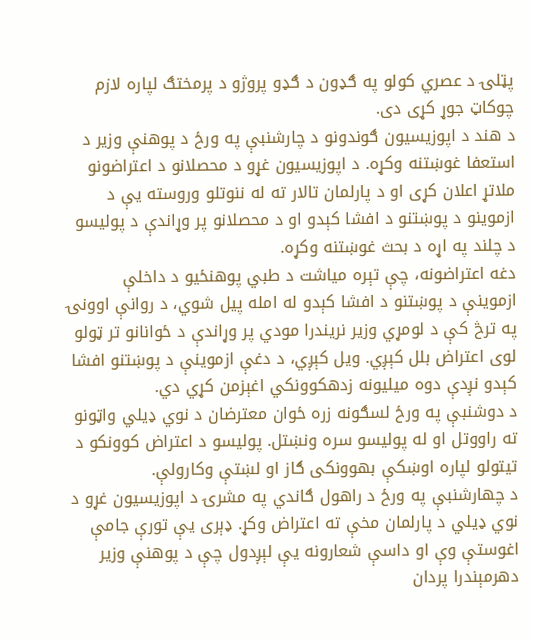پټلۍ د عصري کولو په ګډون د ګډو پروژو د پرمختګ لپاره لازم چوکاټ جوړ کړی دی.
د هند د اپوزیسیون ګوندونو د چارشنبې په ورځ د پوهنې وزیر د استعفا غوښتنه وکړه. د اپوزیسیون غړو د محصلانو د اعتراضونو ملاتړ اعلان کړی او د پارلمان تالار ته له ننوتلو وروسته یې د ازموینو د پوښتنو د افشا کېدو او د محصلانو پر وړاندې د پولیسو د چلند په اړه د بحث غوښتنه وکړه.
دغه اعتراضونه، چې تېره میاشت د طبي پوهنځیو د داخلې ازموینې د پوښتنو د افشا کېدو له امله پیل شوي، د روانې اوونۍ په ترڅ کې د لومړي وزیر نریندرا مودي پر وړاندې د ځوانانو تر ټولو لوی اعتراض بلل کېږي. ویل کېږي، د دغې ازموینې د پوښتنو افشا کېدو نږدې دوه میلیونه زدهکوونکي اغېزمن کړي دي.
د دوشنبې په ورځ لسګونه زره ځوان معترضان د نوي ډیلي واټونو ته راووتل او له پولیسو سره ونښتل. پولیسو د اعتراض کوونکو د تیتولو لپاره اوښکې بهوونکی ګاز او لښتې وکارولې.
د چهارشنبې په ورځ د راهول ګاندي په مشرۍ د اپوزیسیون غړو د نوي ډیلي د پارلمان مخې ته اعتراض وکړ. ډېری یې تورې جامې اغوستې وې او داسې شعارونه یې لېږدول چې د پوهنې وزیر دهرمېندرا پردان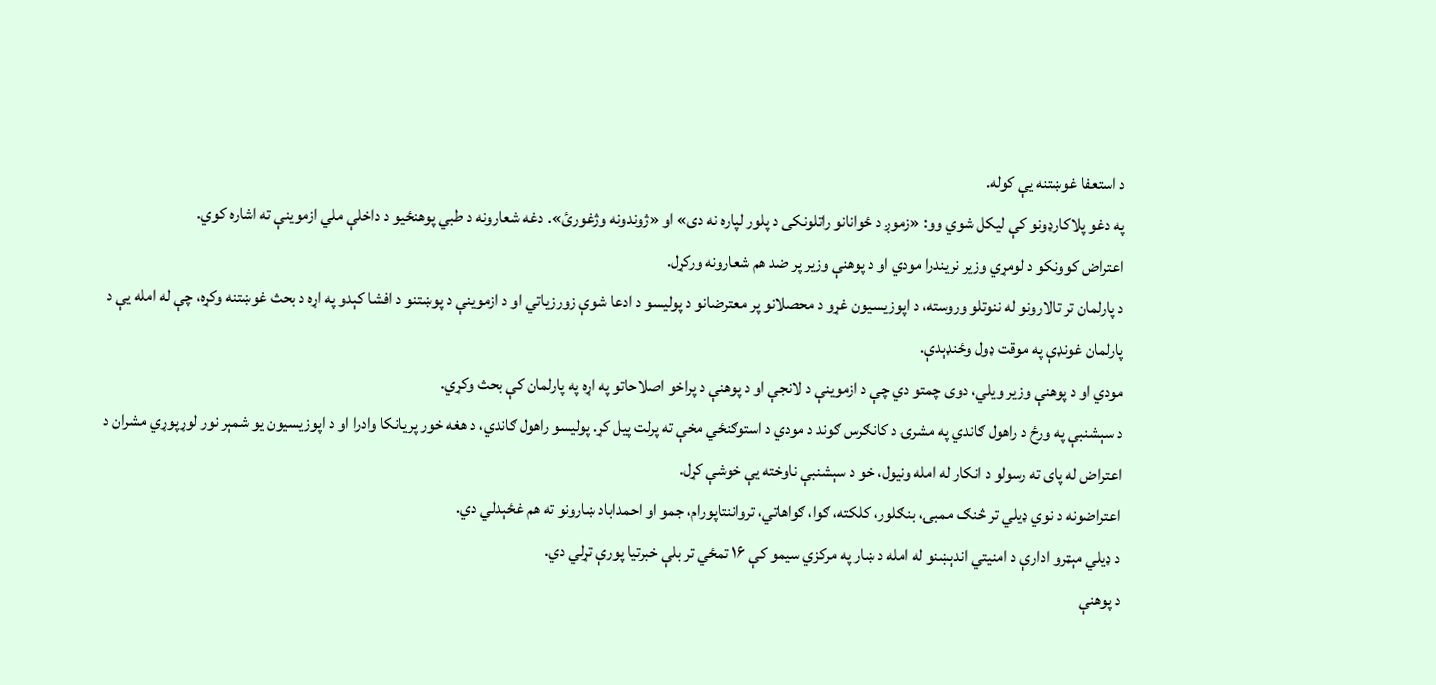د استعفا غوښتنه یې کوله.
په دغو پلاکارډونو کې لیکل شوي وو: «زموږ د ځوانانو راتلونکی د پلور لپاره نه دی» او «ژوندونه وژغورئ». دغه شعارونه د طبي پوهنځیو د داخلې ملي ازموینې ته اشاره کوي.
اعتراض کوونکو د لومړي وزیر نریندرا مودي او د پوهنې وزیر پر ضد هم شعارونه ورکړل.
د پارلمان تر تالارونو له ننوتلو وروسته، د اپوزیسیون غړو د محصلانو پر معترضانو د پولیسو د ادعا شوې زورزیاتي او د ازموینې د پوښتنو د افشا کېدو په اړه د بحث غوښتنه وکړه، چې له امله یې د پارلمان غونډې په موقت ډول وځنډېدې.
مودي او د پوهنې وزیر ویلي، دوی چمتو دي چې د ازموینې د لانجې او د پوهنې د پراخو اصلاحاتو په اړه په پارلمان کې بحث وکړي.
د سېشنبې په ورځ د راهول ګاندي په مشرۍ د کانګرس ګوند د مودي د استوګنځي مخې ته پرلت پیل کړ. پولیسو راهول ګاندي، د هغه خور پریانکا وادرا او د اپوزیسیون یو شمېر نور لوړپوړي مشران د اعتراض له پای ته رسولو د انکار له امله ونیول، خو د سېشنبې ناوخته یې خوشې کړل.
اعتراضونه د نوي ډیلي تر څنګ ممبۍ، بنګلور، کلکته، ګوا، ګواهاتي، ترواننتاپورام، جمو او احمداباد ښارونو ته هم غځېدلي دي.
د ډیلي مېټرو ادارې د امنیتي اندېښنو له امله د ښار په مرکزي سیمو کې ۱۶ تمځي تر بلې خبرتیا پورې تړلي دي.
د پوهنې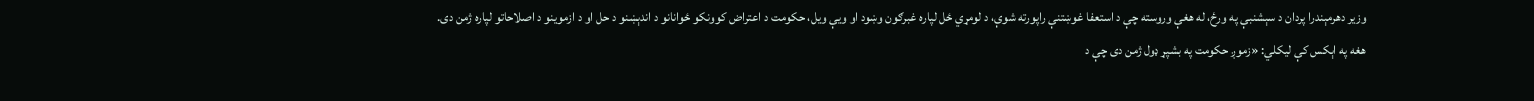وزیر دهرمېندرا پردان د سېشنبې په ورځ، له هغې وروسته چې د استعفا غوښتنې راپورته شوې، د لومړي ځل لپاره غبرګون وښود او ویې ویل، حکومت د اعتراض کوونکو ځوانانو د اندېښنو د حل او د ازموینو د اصلاحاتو لپاره ژمن دی.
هغه په اېکس کې لیکلي: «زموږ حکومت په بشپړ ډول ژمن دی چې د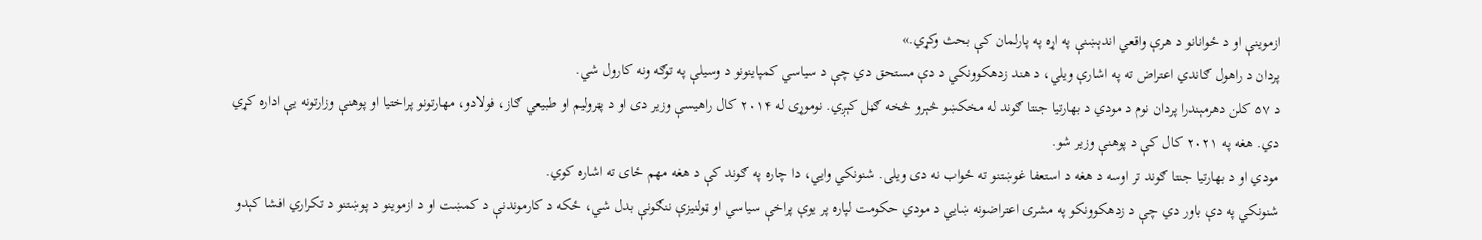ازموینې او د ځوانانو د هرې واقعي اندېښنې په اړه په پارلمان کې بحث وکړي.»
پردان د راهول ګاندي اعتراض ته په اشارې ویلي، د هند زدهکوونکي د دې مستحق دي چې د سیاسي کمپاینونو د وسیلې په توګه ونه کارول شي.
د ۵۷ کلن دهرمېندرا پردان نوم د مودي د بهارتیا جنتا ګوند له مخکښو څېرو څخه ګڼل کېږي. نوموړی له ۲۰۱۴ کال راهیسې وزیر دی او د پټرولیم او طبیعي ګاز، فولادو، مهارتونو پراختیا او پوهنې وزارتونه یې اداره کړي دي. هغه په ۲۰۲۱ کال کې د پوهنې وزیر شو.
مودي او د بهارتیا جنتا ګوند تر اوسه د هغه د استعفا غوښتنو ته ځواب نه دی ویلی. شنونکي وايي، دا چاره په ګوند کې د هغه مهم ځای ته اشاره کوي.
شنونکي په دې باور دي چې د زدهکوونکو په مشرۍ اعتراضونه ښايي د مودي حکومت لپاره پر یوې پراخې سیاسي او ټولنیزې ننګونې بدل شي، ځکه د کارموندنې د کمښت او د ازموینو د پوښتنو د تکراري افشا کېدو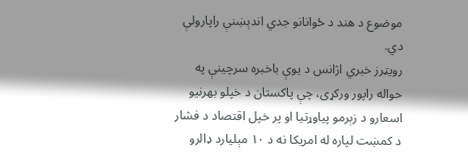موضوع د هند د ځوانانو جدي اندېښنې راپارولې دي.
رویټرز خبري اژانس د یوې باخبره سرچینې په حواله راپور ورکړی، چې پاکستان د خپلو بهرنیو اسعارو د زېرمو پیاوړتیا او پر خپل اقتصاد د فشار د کمښت لپاره له امریکا نه د ۱۰ مېلیارد ډالرو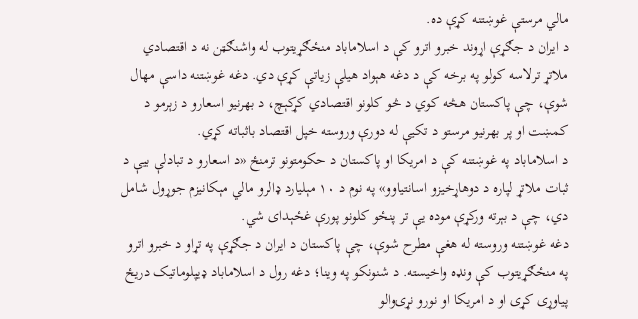مالي مرستې غوښتنه کړې ده.
د ایران د جګړې اړوند خبرو اترو کې د اسلاماباد منځګړیتوب له واشنګټن نه د اقتصادي ملاتړ ترلاسه کولو په برخه کې د دغه هېواد هیلې زیاتې کړې دي. دغه غوښتنه داسې مهال شوې، چې پاکستان هڅه کوي د څو کلونو اقتصادي کړکېچ، د بهرنیو اسعارو د زېرمو د کمښت او پر بهرنیو مرستو د تکیې له دورې وروسته خپل اقتصاد باثباته کړي.
د اسلاماباد په غوښتنه کې د امریکا او پاکستان د حکومتونو ترمنځ «د اسعارو د تبادلې بیې د ثبات ملاتړ لپاره د دوهاړخیزو اسانتیاوو» په نوم د ۱۰ مېلیارد ډالرو مالي مېکانیزم جوړول شامل دي، چې د بېرته ورکړې موده یې تر پنځو کلونو پورې غځېدای شي.
دغه غوښتنه وروسته له هغې مطرح شوې، چې پاکستان د ایران د جګړې په تړاو د خبرو اترو په منځګړیتوب کې ونډه واخیسته. د شنونکو په وینا؛ دغه رول د اسلاماباد ډیپلوماتیک دریځ پیاوړی کړی او د امریکا او نورو نړۍوالو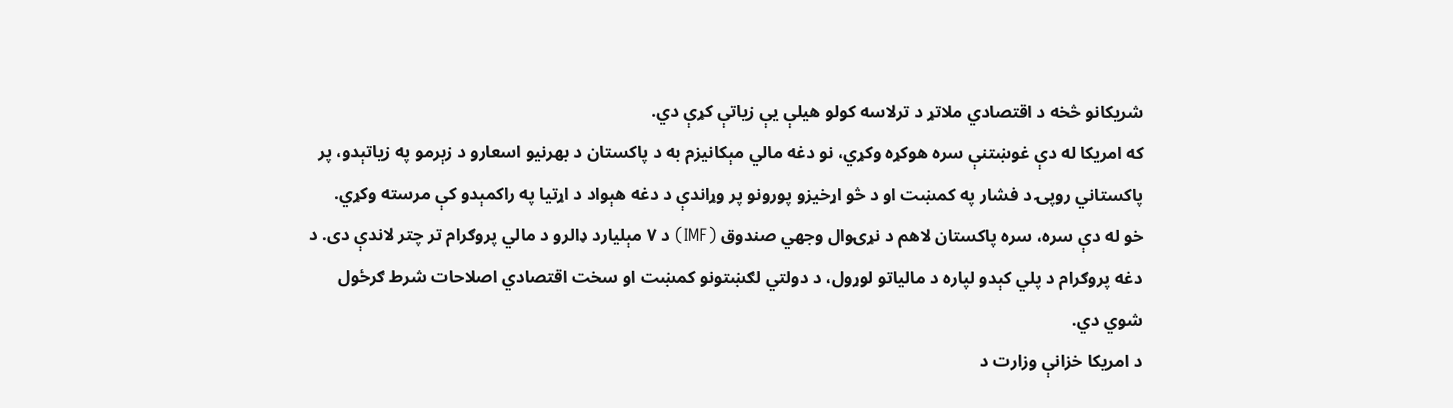شریکانو څخه د اقتصادي ملاتړ د ترلاسه کولو هیلې یې زیاتې کړې دي.
که امریکا له دې غوښتنې سره هوکړه وکړي، نو دغه مالي مېکانیزم به د پاکستان د بهرنیو اسعارو د زېرمو په زیاتېدو، پر پاکستاني روپۍ د فشار په کمښت او د څو اړخیزو پورونو پر وړاندې د دغه هېواد د اړتیا په راکمېدو کې مرسته وکړي.
خو له دې سره، سره پاکستان لاهم د نړۍوال وجهي صندوق (IMF) د ۷ مېلیارد ډالرو د مالي پروګرام تر چتر لاندې دی. د دغه پروګرام د پلي کېدو لپاره د مالیاتو لوړول، د دولتي لګښتونو کمښت او سخت اقتصادي اصلاحات شرط ګرځول شوي دي.
د امریکا خزانې وزارت د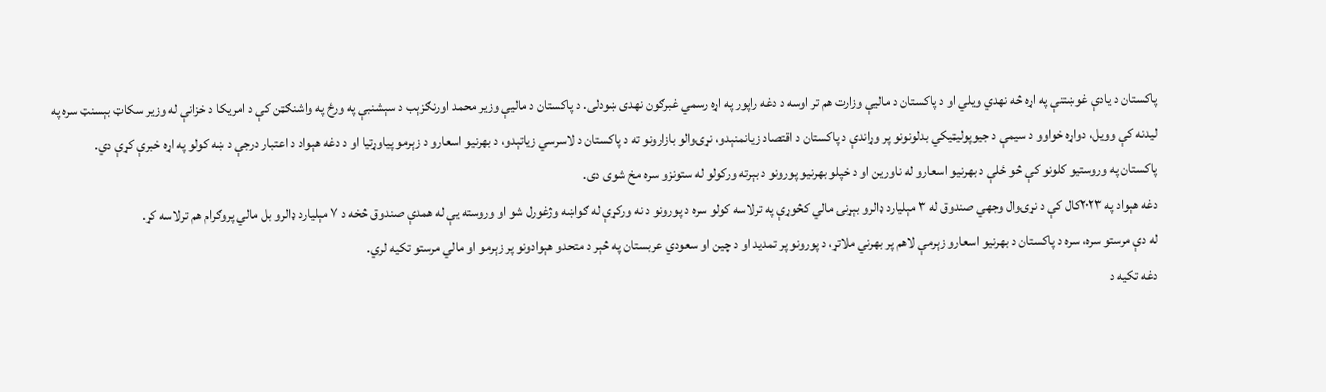پاکستان د یادې غوښتنې په اړه څه نهدي ویلي او د پاکستان د مالیې وزارت هم تر اوسه د دغه راپور په اړه رسمي غبرګون نهدی ښودلی. د پاکستان د مالیې وزیر محمد اورنګزېب د سېشنبې په ورځ په واشنګټن کې د امریکا د خزانې له وزیر سکاټ بېسنټ سره په لیدنه کې وویل، دواړه خواوو د سیمې د جیوپولیټیکي بدلونونو پر وړاندې د پاکستان د اقتصاد زیانمنېدو، نړۍوالو بازارونو ته د پاکستان د لاسرسي زیاتېدو، د بهرنیو اسعارو د زېرمو پیاوړتیا او د دغه هېواد د اعتبار درجې د ښه کولو په اړه خبرې کړې دي.
پاکستان په وروستیو کلونو کې څو ځلې د بهرنیو اسعارو له ناورین او د خپلو بهرنیو پورونو د بېرته ورکولو له ستونزو سره مخ شوی دی.
دغه هېواد په ۲۰۲۳کال کې د نړۍوال وجهي صندوق له ۳ مېلیارد ډالرو بېړنۍ مالي کڅوړې په ترلاسه کولو سره د پورونو د نه ورکړې له ګواښه وژغورل شو او وروسته یې له همدې صندوق څخه د ۷ مېلیارد ډالرو بل مالي پروګرام هم ترلاسه کړ.
له دې مرستو سره، سره د پاکستان د بهرنیو اسعارو زېرمې لاهم پر بهرني ملاتړ، د پورونو پر تمدید او د چین او سعودي عربستان په څېر د متحدو هېوادونو پر زېرمو او مالي مرستو تکیه لري.
دغه تکیه د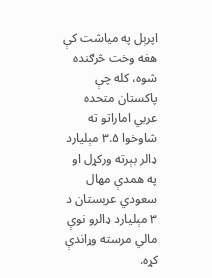اپرېل په میاشت کې هغه وخت څرګنده شوه، کله چې پاکستان متحده عربي اماراتو ته شاوخوا ۳.۵ مېلیارد ډالر بېرته ورکړل او په همدې مهال سعودي عربستان د ۳ مېلیارد ډالرو نوې مالي مرسته وړاندې کړه.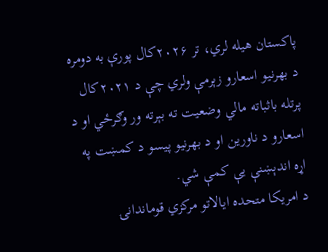پاکستان هیله لري، تر ۲۰۲۶کال پورې به دومره د بهرنیو اسعارو زېرمې ولري چې د ۲۰۲۱کال پرتله باثباته مالي وضعیت ته بېرته ور وګرځي او د اسعارو د ناورین او د بهرنیو پیسو د کمښت په اړه اندېښنې یې کمې شي.
د امریکا متحده ایالاتو مرکزي قوماندانۍ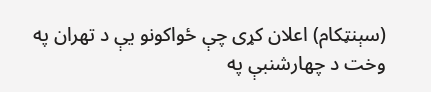(سېنټکام) اعلان کړی چې ځواکونو یې د تهران په وخت د چهارشنبې په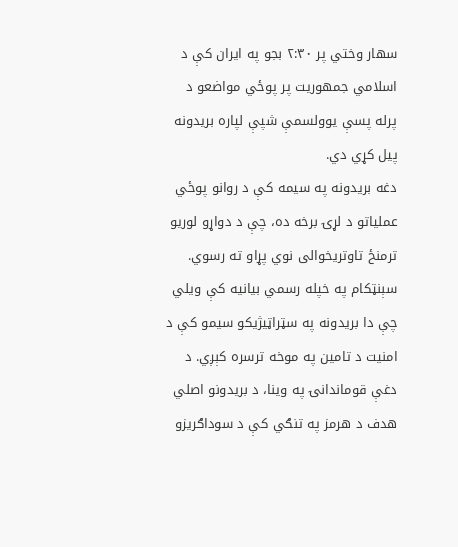سهار وختي پر ۲:۳۰ بجو په ایران کې د اسلامي جمهوریت پر پوځي مواضعو د پرله پسې یوولسمې شپې لپاره بریدونه پیل کړي دي.
دغه بریدونه په سیمه کې د روانو پوځي عملیاتو د لړۍ برخه ده، چې د دواړو لوریو ترمنځ تاوتریخوالی نوي پړاو ته رسوي.
سېنټکام په خپله رسمي بیانیه کې ویلي چې دا بریدونه په سټراټیژیکو سیمو کې د امنیت د تامین په موخه ترسره کېږي. د دغې قوماندانۍ په وینا، د بریدونو اصلي هدف د هرمز په تنګي کې د سوداګریزو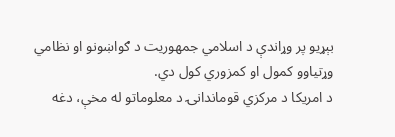بېړیو پر وړاندې د اسلامي جمهوریت د ګواښونو او نظامي وړتیاوو کمول او کمزوري کول دي.
د امریکا د مرکزي قوماندانۍ د معلوماتو له مخې، دغه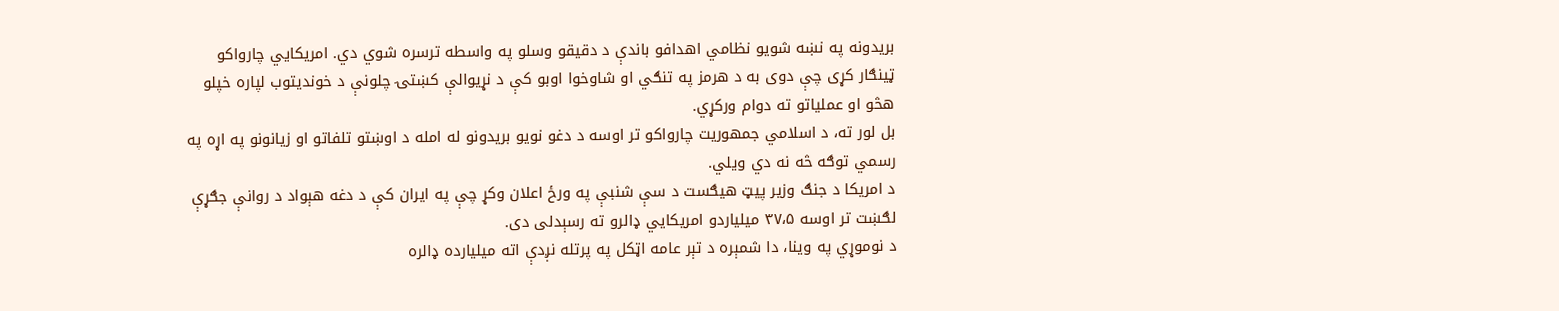بریدونه په نښه شویو نظامي اهدافو باندې د دقیقو وسلو په واسطه ترسره شوي دي. امریکایي چارواکو ټینګار کړی چې دوی به د هرمز په تنګي او شاوخوا اوبو کې د نړیوالې کښتۍ چلونې د خوندیتوب لپاره خپلو هڅو او عملیاتو ته دوام ورکړي.
بل لور ته، د اسلامي جمهوریت چارواکو تر اوسه د دغو نویو بریدونو له امله د اوښتو تلفاتو او زیانونو په اړه په رسمي توګه څه نه دي ویلي.
د امریکا د جنګ وزیر پیټ هیګست د سې شنبې په ورځ اعلان وکړ چې په ایران کې د دغه هېواد د روانې جګړې لګښت تر اوسه ۳۷،۵ میلیاردو امریکایي ډالرو ته رسېدلی دی.
د نوموړي په وینا، دا شمېره د تېر عامه اټکل په پرتله نږدې اته میلیارده ډالره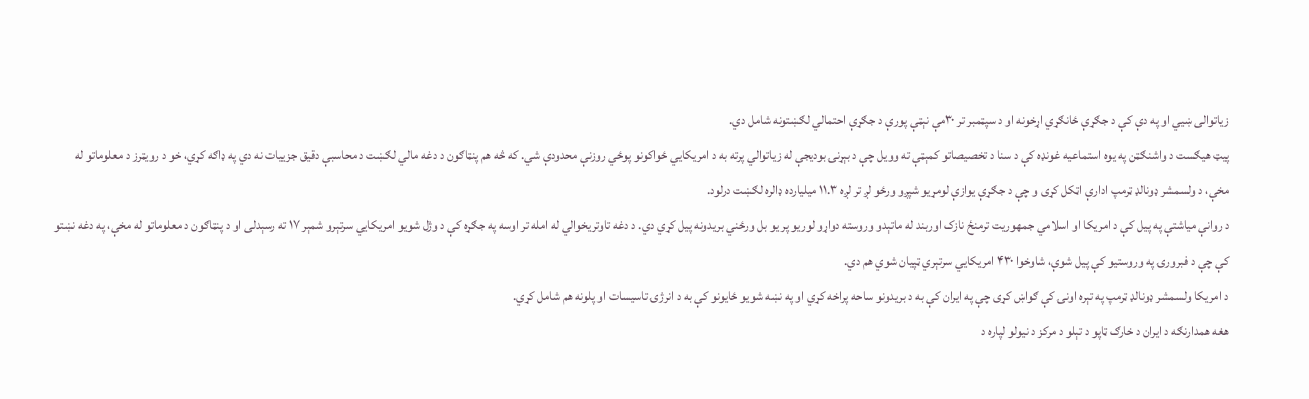زیاتوالی ښيي او په دې کې د جګړې ځانګړي اړخونه او د سپټمبر تر ۳۰مې نېټې پورې د جګړې احتمالي لګښتونه شامل دي.
پیټ هیګست د واشنګټن په یوه استماعیه غونډه کې د سنا د تخصیصاتو کمېټې ته وویل چې د بېړنۍ بودیجې له زیاتوالي پرته به د امریکایي ځواکونو پوځي روزنې محدودې شي. که څه هم پنټاګون د دغه مالي لګښت د محاسبې دقیق جزییات نه دي په ډاګه کړي، خو د رویټرز د معلوماتو له مخې، د ولسمشر ډونالډ ټرمپ ادارې اټکل کړی و چې د جګړې یوازې لومړیو شپږو ورځو لږ تر لږه ۱۱.۳ میلیارده ډالره لګښت درلود.
د روانې میاشتې په پیل کې د امریکا او اسلامي جمهوریت ترمنځ نازک اوربند له ماتېدو وروسته دواړو لوریو پر یو بل ورځني بریدونه پیل کړي دي. د دغه تاوتریخوالي له امله تر اوسه په جګړه کې د وژل شویو امریکایي سرتېرو شمېر ۱۷ ته رسېدلی او د پنټاګون د معلوماتو له مخې، په دغه نښتو کې چې د فبرورۍ په وروستیو کې پیل شوې، شاوخوا ۴۳۰ امریکایي سرتېري ټپیان شوي هم دي.
د امریکا ولسمشر ډونالډ ټرمپ په تېره اونۍ کې ګواښ کړی چې په ایران کې به د بریدونو ساحه پراخه کړي او په نښه شویو ځایونو کې به د انرژۍ تاسیسات او پلونه هم شامل کړي.
هغه همدارنګه د ایران د خارګ ټاپو د تېلو د مرکز د نیولو لپاره د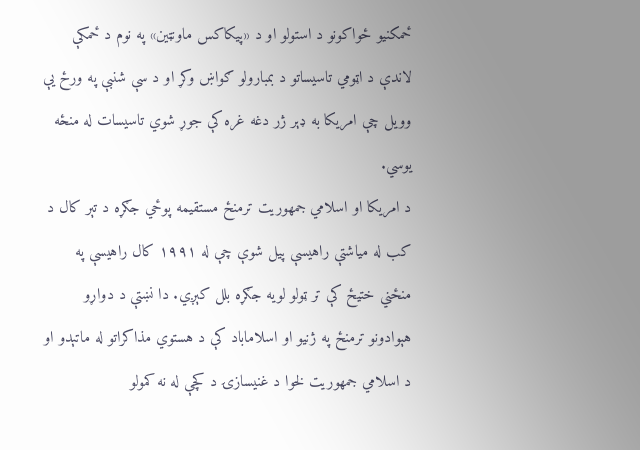ځمکنیو ځواکونو د استولو او د «پیکاکس ماونټین» په نوم د ځمکې لاندې د اټومي تاسیساتو د بمبارولو ګواښ وکړ او د سې شنبې په ورځ یې وویل چې امریکا به ډېر ژر دغه غره کې جوړ شوي تاسیسات له منځه یوسي.
د امریکا او اسلامي جمهوریت ترمنځ مستقیمه پوځي جګړه د تېر کال د کب له میاشتې راهیسې پیل شوې چې له ۱۹۹۱ کال راهیسې په منځني ختیځ کې تر ټولو لویه جګړه بلل کېږي. دا نښتې د دواړو هېوادونو ترمنځ په ژنیو او اسلاماباد کې د هستوي مذاکراتو له ماتېدو او د اسلامي جمهوریت لخوا د غنيسازۍ د کچې له نه کمولو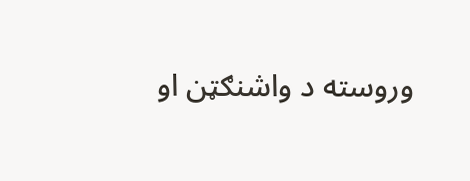وروسته د واشنګټن او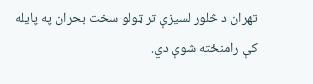تهران د څلور لسیزې تر ټولو سخت بحران په پایله کې رامنځته شوې دي.